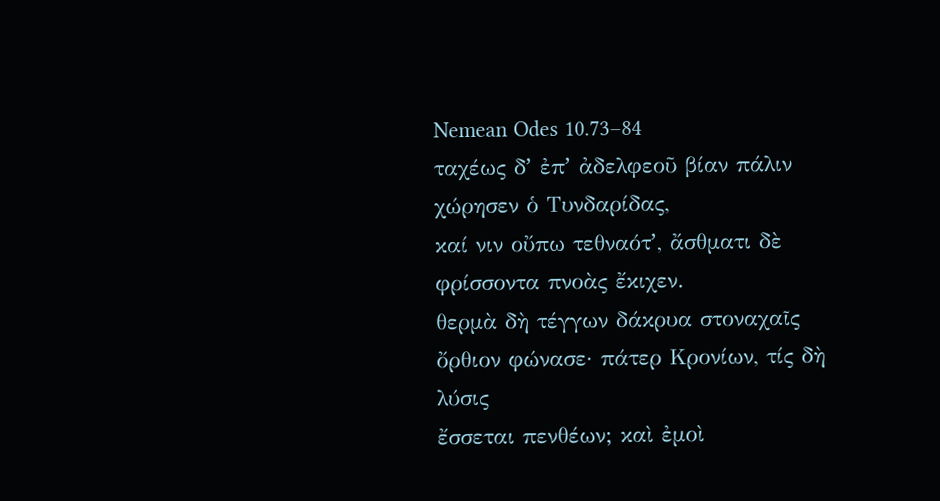Nemean Odes 10.73–84
ταχέως δʼ ἐπʼ ἀδελφεοῦ βίαν πάλιν χώρησεν ὁ Τυνδαρίδας,
καί νιν οὔπω τεθναότʼ, ἄσθματι δὲ φρίσσοντα πνοὰς ἔκιχεν.
θερμὰ δὴ τέγγων δάκρυα στοναχαῖς
ὄρθιον φώνασε· πάτερ Κρονίων, τίς δὴ λύσις
ἔσσεται πενθέων; καὶ ἐμοὶ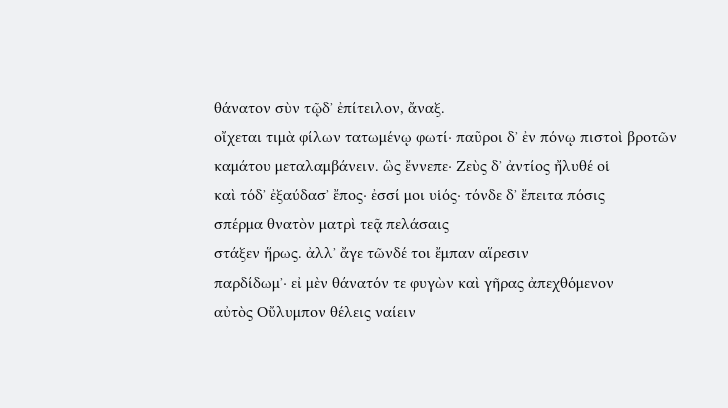θάνατον σὺν τῷδʼ ἐπίτειλον, ἄναξ.
οἴχεται τιμὰ φίλων τατωμένῳ φωτί· παῦροι δʼ ἐν πόνῳ πιστοὶ βροτῶν
καμάτου μεταλαμβάνειν. ὣς ἔννεπε· Ζεὺς δʼ ἀντίος ἤλυθέ οἱ
καὶ τόδʼ ἐξαύδασʼ ἔπος· ἐσσί μοι υἱός· τόνδε δʼ ἔπειτα πόσις
σπέρμα θνατὸν ματρὶ τεᾷ πελάσαις
στάξεν ἥρως. ἀλλʼ ἄγε τῶνδέ τοι ἔμπαν αἵρεσιν
παρδίδωμʼ· εἰ μὲν θάνατόν τε φυγὼν καὶ γῆρας ἀπεχθόμενον
αὐτὸς Οὔλυμπον θέλεις ναίειν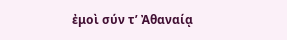ἐμοὶ σύν τʼ Ἀθαναίᾳ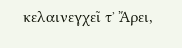κελαινεγχεῖ τʼ Ἄρει,